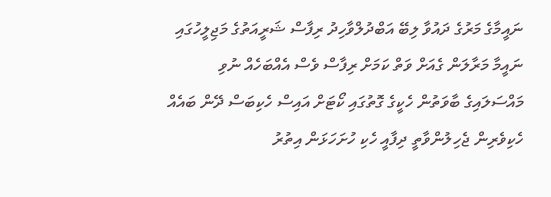ނައީމާގެ މަރުގެ ދައުވާ ލިބޭ އަބްދުލްވާހިދު ރިފާސް ޝަރީއަތުގެ މަޖިލީހުގައި
ނައީމާ މަރާލަން ގެއަށް ވަތް ކަމަށް ރިފާސް ވެސް އެއްބަހެއް ނުވި
މައްސަލައިގެ ބާވަތުން ހެކީގެ ގޮތުގައި ކޯޓަށް އައިސް ހެކިބަސް ދޭން ބައެއް ހެކިވެރިން ޖެހިލުންވާތީ ދިފާއީ ހެކި ހުށަހަޅަން އިތުރު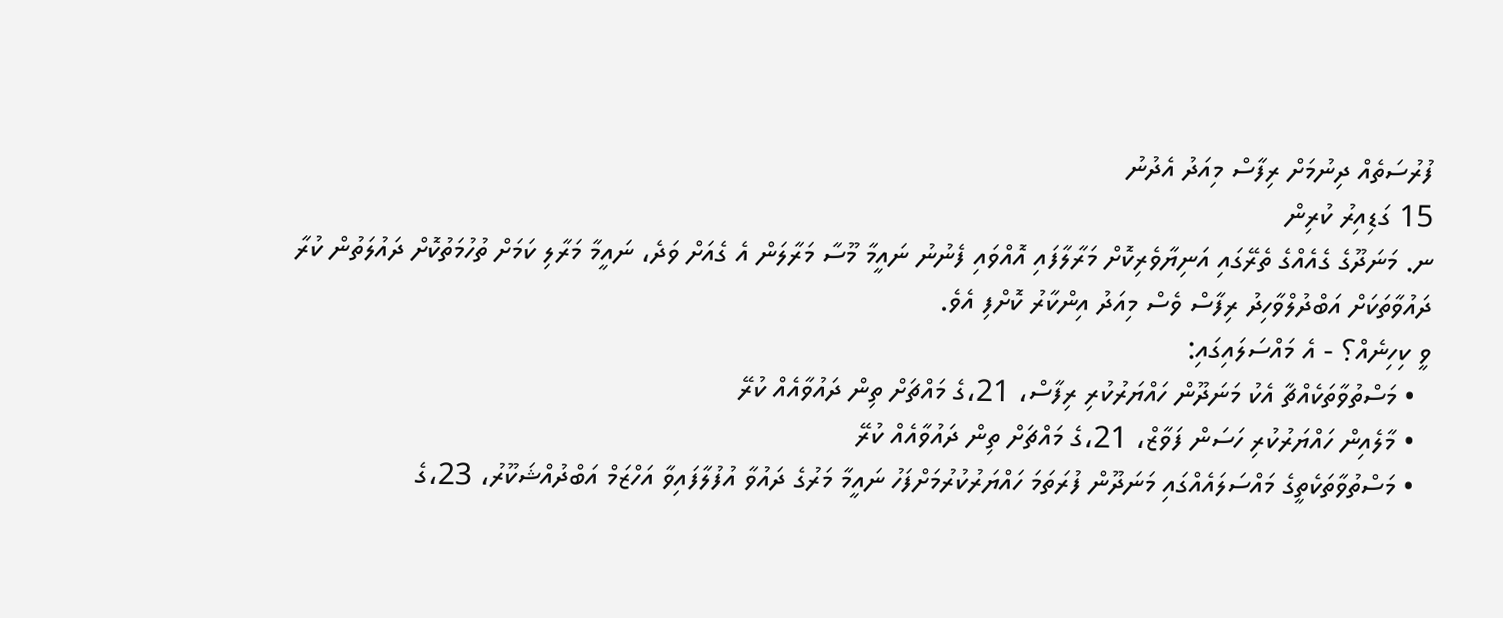ފުރުސަތެއް ދިނުމަށް ރިފާސް މިއަދު އެދުނު
15 ގަޑިއިރު ކުރިން
ނ. މަނަދޫގެ ގެއެއްގެ ތެރޭގައި އަނިޔާވެރިކޮށް މަރާލާފައި އޮއްވައި ފެނުނު ނައީމާ މޫސާ މަރާލަން އެ ގެއަށް ވަދެ، ނައީމާ މަރާލި ކަމަށް ތުހުމަތުކޮށް ދައުލަތުން ކުރާ ދައުވާތަކަށް އަބްދުލްވާހިދު ރިފާސް ވެސް މިއަދު އިންކާރު ކޮށްފި އެވެ.
ވީ ކިހިނެއް؟ - އެ މައްސަލައިގައި:
  • މަސްތުވާތަކެއްޗާ އެކު މަނަދޫން ހައްޔަރުކުރި ރިފާސް، 21،ގެ މައްޗަށް ތިން ދައުވާއެއް ކުރޭ
  • މާލެއިން ހައްޔަރުކުރި ހަސަން ފަވާޒް، 21،ގެ މައްޗަށް ތިން ދައުވާއެއް ކުރޭ
  • މަސްތުވާތަކެތީގެ މައްސަލައެއްގައި މަނަދޫން ފުރަތަމަ ހައްޔަރުކުރުމަށްފަހު ނައީމާ މަރުގެ ދައުވާ އުފުލާފައިވާ އަހްޒަމް އަބްދުއްޝަކޫރު، 23،ގެ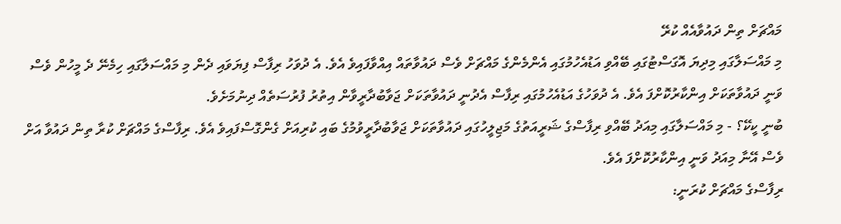މައްޗަށް ތިން ދައުވާއެއް ކުރޭ
މި މައްސަލާގައި މިދިޔަ އޮގަސްޓުގައި ބޭއްވި އަޑުއެހުމުގައި އެންމެންގެ މައްޗަށް ވެސް ދައުވާތައް އިއްވާފައިވެ އެވެ. އެ ދުވަހު ރިފާސް ފިޔަވައި ދެން މި މައްސަލާގައި ހިމެނޭ ދެ މީހުން ވެސް ވަނީ ދައުވާތަކަށް އިންކާރުކޮށްފަ އެވެ. އެ ދުވަހުގެ އަޑުއެހުމުގައި ރިފާސް އެދުނީ ދައުވާތަކަށް ޖަވާބުދާރީވާން އިތުރު ފުރުސަތެއް ދިނުމަށެވެ.
ބުނީ ކީކޭ؟ - މި މައްސަލާގައި މިއަދު ބޭއްވި ރިފާސްގެ ޝަރީއަތުގެ މަޖިލީހުގައި ދައުވާތަކަށް ޖަވާބުދާރީވުމުގެ ބައި ކުރިއަށް ގެންގޮސްފައިވެ އެވެ. ރިފާސްގެ މައްޗަށް ކުރާ ތިން ދައުވާ އަށް ވެސް އޭނާ މިއަދު ވަނީ އިންކާރުކޮށްފަ އެވެ.
ރިފާސްގެ މައްޗަށް ކުރަނީ: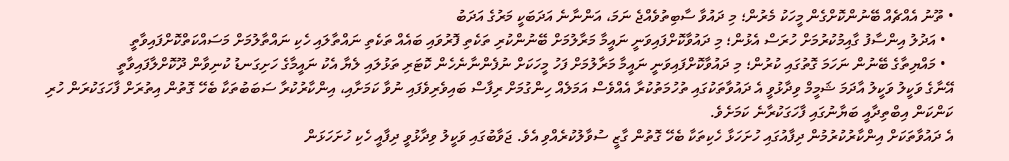• ތޫނު އެއްޗެއް ބޭނުންކޮށްގެން މީހަކު މެރުން؛ މި ދައުވާ ސާބިތުވެއްޖެ ނަމަ، އަންނާނެ އަދަބަކީ މަރުގެ އަދަބު
  • އަދުލު އިންސާފު ގާއިމުކުރުމަށް ހުރަސް އެޅުން؛ މި ދައުވާކޮށްފައިވަނީ ނައީމާ މަރާލުމަށް ބޭނުންކުރި ތަކެތި ފޮރުވައި ބައެއް ތަކެތި ނައްތާލައި ހެކި ނައްތާލުމަށް މަސައްކަތްކޮށްފައިވާތީ
  • މައްޔިތާގެ ބޭނުން ނަހަމަ ގޮތުގައި ކުރުން؛ މި ދައުވާކޮށްފައިވަނީ ނައީމާ މަރާލުމަށް ފަހު މީހަކަށް ނުފެންނާނެހެން ކޮޓަރި ތަޅުލައި ލެޔާ އެކު ނައީމާގެ ހަށިގަނޑު ކުނިވާން ދޫކޮށްލާފައިވާތީ
އޭނާގެ ވަކީލު ވަކީލު އާދަމަ ޝަމީމް ވިދާޅުވީ އެ ދައުވާތަކުގައި ތުހުމަތުކުރާ އެއްވެސް އަމަލެއް ހިންގުމަށް ރިފާސް ބައިވެރިވެފައި ނުވާ ކަމަށާއި، އިންކާރުކުރާ ސަބަބުތަކާ ބެހޭ ގޮތުން އިތުރަށް ފާހަގަކުރަން ހުރި ކަންކަން އިބްތިދާއީ ބަޔާނުގައި ފާހަގަކުރާނެ ކަމަށެވެ.
އެ ދައުވާތަކަށް އިންކާރުކުރުމުން ދިފާއުގައި ހުށަހަޅާ ހެކިތަކާ ބެހޭ ގޮތުން ގާޒީ ސުވާލުކުރެއްވި އެވެ. ޖަވާބުގައި ވަކީލު ވިދާޅުވީ ދިފާއީ ހެކި ހުށަހަޅަން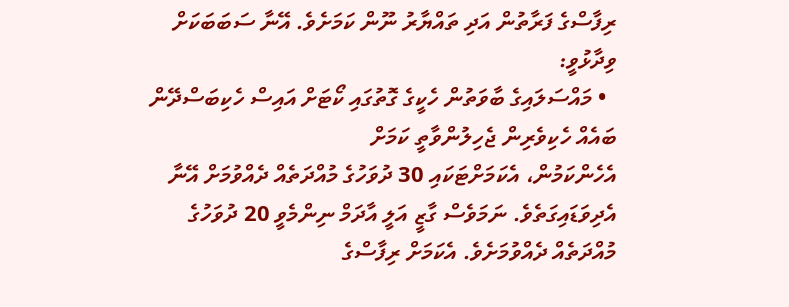ރިފާސްގެ ފަރާތުން އަދި ތައްޔާރު ނޫން ކަމަށެވެ. އޭނާ ސަބަބަކަށް ވިދާޅުވީ:
  • މައްސަލައިގެ ބާވަތުން ހެކީގެ ގޮތުގައި ކޯޓަށް އައިސް ހެކިބަސްދޭން ބައެއް ހެކިވެރިން ޖެހިލުންވާތީ ކަމަށް
އެހެންކަމުން، އެކަމަށްޓަކައި 30 ދުވަހުގެ މުއްދަތެއް ދެއްވުމަށް އޭނާ އެދިވަޑައިގަތެވެ. ނަމަވެސް ގާޒީ އަލީ އާދަމް ނިންމެވީ 20 ދުވަހުގެ މުއްދަތެއް ދެއްވުމަށެވެ. އެކަމަށް ރިފާސްގެ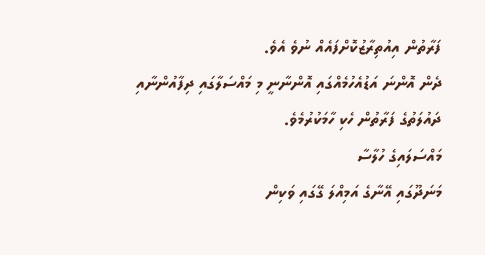ފަރާތުން އިއުތިރާޒުކޮށްފައެއް ނުވެ އެވެ.
ދެން އޮންނަ އަޑުއެހުމެއްގައި އޮންނާނީ މި މައްސަލާގައި ދިފާއުންނާއި ދައުލަތުގެ ފަރާތުން ހެކި ހާމަކުރުމެވެ.
މައްސަލައިގެ ހުލާސާ
މަނަދޫގައި އޭނާގެ އަމިއްލަ ގޭގައި ވަކިން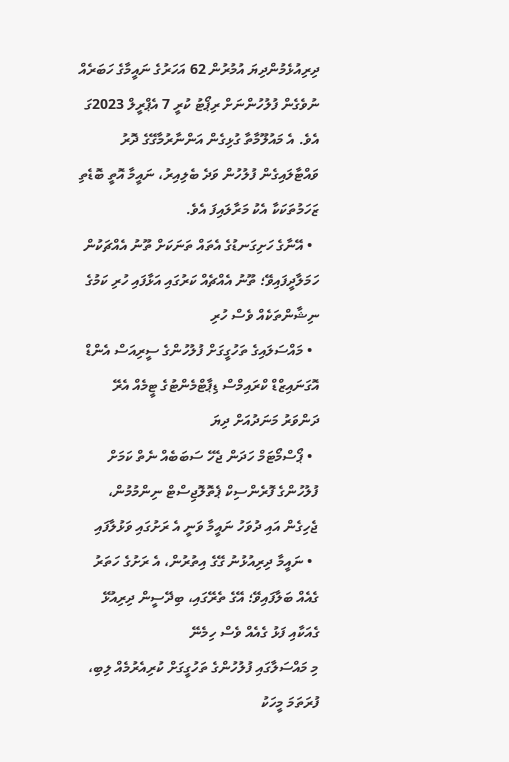ދިރިއުޅެމުންދިޔަ އުމުރުން 62 އަހަރުގެ ނައީމާގެ ހަބަރެއް ނުވެގެން ފުލުހުންނަށް ރިޕޯޓު ކުރީ 7 އެޕްރީލް 2023ގަ އެވެ. އެ މައުލޫމާތާ ގުޅިގެން އަންނާރުމާގޭގެ ދޮރު ވައްޓާލައިގެން ފުލުހުން ވަދެ ބެލިއިރު، ނައީމާ އޮތީ ބޮޑެތި ޒަހަމުތަކަކާ އެކު މަރާލައިފަ އެވެ.
  • އޭނާގެ ހަށިގަނޑުގެ އެތައް ތަނަކަށް ތޫނު އެއްޗަކުން ހަމަލާދީފައިވޭ؛ ތޫނު އެއްޗެއް ކަރުގައި އަޅާފައި ހުރި ކަމުގެ ނިޝާންތަކެއް ވެސް ހުރި
  • މައްސަލައިގެ ތަހުގީގަށް ފުލުހުންގެ ސީރިއަސް އެންޑް އޮގަނައިޒްޑް ކްރައިމްސް ޑިޕާޓްމެންޓުގެ ޓީމެއް އެރޭ ދަންވަރު މަނަދުއަށް ދިޔަ
  • ޕޯސްމޯޓަމް ހަދަން ޖެހޭ ސަބަބެއް ނެތް ކަމަށް ފުލުހުންގެ ފޮރެންސިކް ޕެތޮލޮޖިސްޓް ނިންމުމުން، ޖެހިގެން އައި ދުވަހު ނައީމާ ވަނީ އެ ރަށުގައި ވަޅުލާފައި
  • ނައީމާ ދިރިއުޅުނު ގޭގެ އިތުރުން، އެ ރަށުގެ ހަތަރު ގެއެއް ބަލާފައިވޭ؛ އޭގެ ތެރޭގައި، ބިދޭސީން ދިރިއުޅޭ ގެއަކާއި ފަޅު ގެއެއް ވެސް ހިމެނޭ
މި މައްސަލާގައި ފުލުހުންގެ ތަހުގީގަށް ކުރިއެރުމެއް ލިބި، ފުރަތަމަ މީހަކު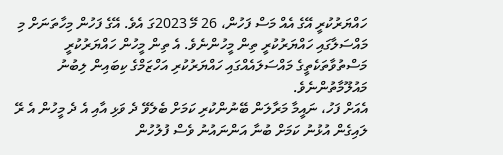ހައްޔަރުކުރީ އޭގެ އެއް މަސް ފަހުން، 26 މޭ 2023ގަ އެވެ. އޭގެ ފަހުން މިހާތަނަށް މި މައްސަލާގައި ހައްޔަރުކުރީ ތިން މީހުންނެވެ. އެ ތިން މީހުން ހައްޔަރުކުރީ މަސްތުވާތަކެތީގެ މައްސަލައެއްގައި ހައްޔަރުކުރި އަހްޒަމްގެ ކިބައިން ލިބުނު މައުލޫމާތުންނެވެ.
އެއަށް ފަހު، ނައީމާ މަރާލަން ބޭނުންކުރި ކަމަށް ބެލެވޭ ދެ ވަޅި އާއި އެ ދެ މީހުން އެ ރޭ ލައިގެން އުޅުނު ކަމަށް ބުނާ އަންނައުނު ވެސް ފުލުހުން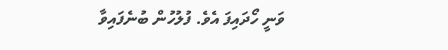ވަނީ ހޯދައިފަ އެވެ. ފުލުހުން ބުނެފައިވާ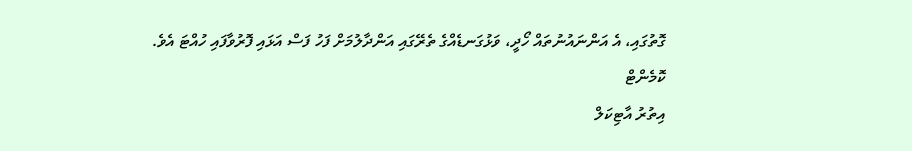ގޮތުގައި، އެ އަންނައުނުތައް ހޯދީ، ވަޅުގަނޑެއްގެ ތެރޭގައި އަންދާލުމަށް ފަހު ފަސް އަޅައި ފޮރުވާފައި ހުއްޓަ އެވެ.
ކޮމެންޓް
އިތުރު އާޓިކަލް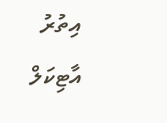އިތުރު އާޓިކަލް